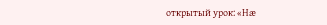открытый урок: «Нæ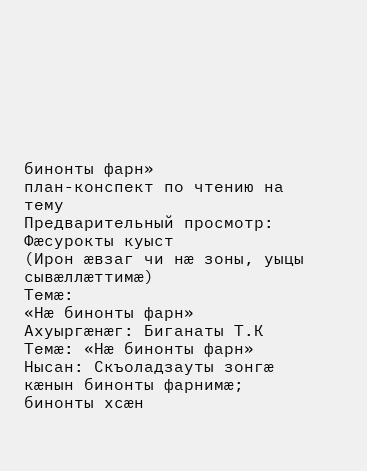бинонты фарн»
план-конспект по чтению на тему
Предварительный просмотр:
Фæсурокты куыст
(Ирон æвзаг чи нæ зоны, уыцы сывæллæттимæ)
Темæ:
«Нæ бинонты фарн»
Ахуыргæнæг: Биганаты Т.К
Темæ: «Нæ бинонты фарн»
Нысан: Скъоладзауты зонгæ кæнын бинонты фарнимæ; бинонты хсæн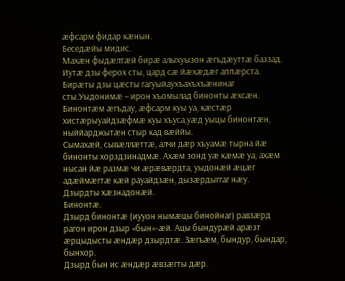æфсарм фидар кæнын.
Беседæйы мидис.
Махæн фыдæлтæй бирæ алыхуызон æгъдæуттæ баззад. Иутæ дзы ферох сты, цард сæ йæхæдæг аппæрста. Бирæты дзы цæсты гагуыйаухъахъхъæнинаг сты.Уыдонимæ – ирон хъомылад бинонты æхсæн. Бинонтæм æгъдау, æфсарм куы уа, кæстæр хистæрыуайдзæфмæ куы хъуса,уæд уыцы бинонтæн, ныййарджытæн стыр кад вæййы.
Сымахæй, сывæллæттæ, алчи дæр хъуамæ тырна йæ бинонты хорздзинадмæ. Ахæм зонд уæ кæмæ уа, ахæм нысан йæ размæ чи æрæвæрдта, уыдонæй æцæг адæймæгтæ кæй рауайдзæн, дызæрдыггаг нæу.
Дзырдты хæзнадонæй.
Бинонтæ.
Дзырд бинонтæ (иууон нымæцы бинойнаг) равзæрд рагон ирон дзыр «бын»-æй. Ацы бындурæй арæзт æрцыдысты æндæр дзырдтæ. Зæгъæм, бындур, бындар, бынхор.
Дзырд бын ис æндæр æвзæгты дæр.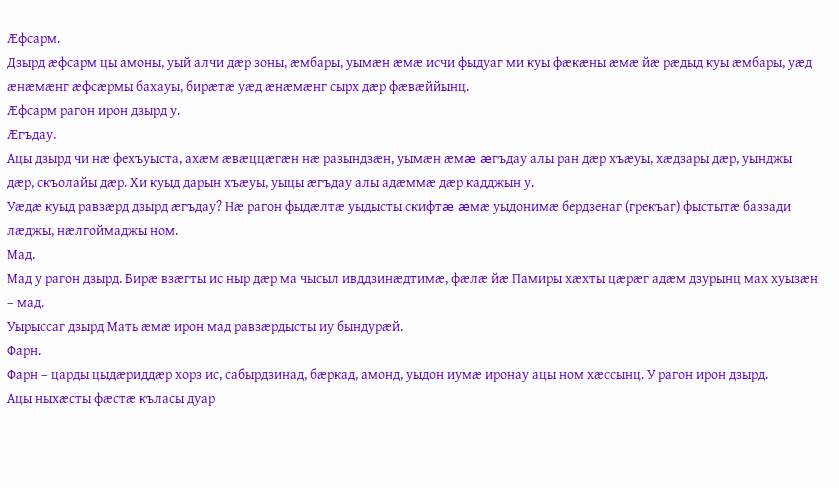Æфсарм.
Дзырд æфсарм цы амоны, уый алчи дæр зоны, æмбары, уымæн æмæ исчи фыдуаг ми куы фæкæны æмæ йæ рæдыд куы æмбары, уæд æнæмæнг æфсæрмы бахауы, бирæтæ уæд æнæмæнг сырх дæр фæвæййынц.
Æфсарм рагон ирон дзырд у.
Æгъдау.
Ацы дзырд чи нæ фехъуыста, ахæм æвæццæгæн нæ разындзæн, уымæн æмæ æгъдау алы ран дæр хъæуы, хæдзары дæр, уынджы дæр, скъолайы дæр. Хи куыд дарын хъæуы, уыцы æгъдау алы адæммæ дæр кадджын у.
Уæдæ куыд равзæрд дзырд æгъдау? Нæ рагон фыдæлтæ уыдысты скифтæ æмæ уыдонимæ бердзенаг (грекъаг) фыстытæ баззади лæджы, нæлгоймаджы ном.
Мад.
Мад у рагон дзырд. Бирæ взæгты ис ныр дæр ма чысыл ивддзинæдтимæ, фæлæ йæ Памиры хæхты цæрæг адæм дзурынц мах хуызæн – мад.
Уырыссаг дзырд Мать æмæ ирон мад равзæрдысты иу бындурæй.
Фарн.
Фарн – царды цыдæриддæр хорз ис, сабырдзинад, бæркад, амонд, уыдон иумæ иронау ацы ном хæссынц. У рагон ирон дзырд.
Ацы ныхæсты фæстæ къласы дуар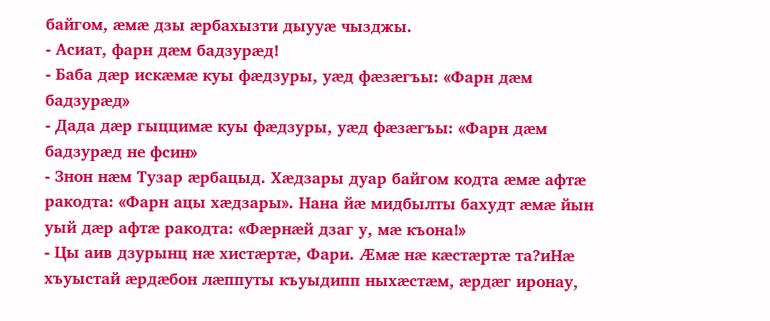байгом, æмæ дзы æрбахызти дыууæ чызджы.
- Асиат, фарн дæм бадзурæд!
- Баба дæр искæмæ куы фæдзуры, уæд фæзæгъы: «Фарн дæм бадзурæд»
- Дада дæр гыццимæ куы фæдзуры, уæд фæзæгъы: «Фарн дæм бадзурæд не фсин»
- Знон нæм Тузар æрбацыд. Хæдзары дуар байгом кодта æмæ афтæ ракодта: «Фарн ацы хæдзары». Нана йæ мидбылты бахудт æмæ йын уый дæр афтæ ракодта: «Фæрнæй дзаг у, мæ къона!»
- Цы аив дзурынц нæ хистæртæ, Фари. Æмæ нæ кæстæртæ та?иНæ хъуыстай æрдæбон лæппуты къуыдипп ныхæстæм, æрдæг иронау,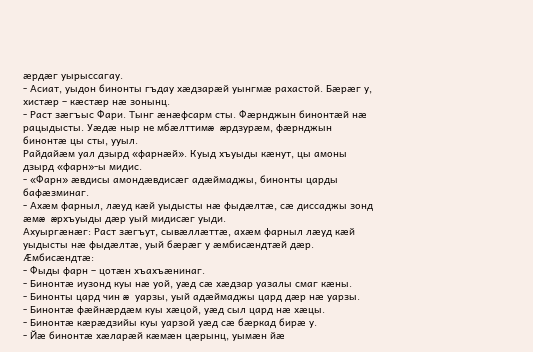æрдæг уырыссагау.
- Асиат, уыдон бинонты гъдау хæдзарæй уынгмæ рахастой. Бæрæг у, хистæр – кæстæр нæ зонынц.
- Раст зæгъыс Фари. Тынг æнæфсарм сты. Фæрнджын бинонтæй нæ рацыдысты. Уæдæ ныр не мбæлттимæ æрдзурæм, фæрнджын бинонтæ цы сты, ууыл.
Райдайæм уал дзырд «фарнæй». Куыд хъуыды кæнут, цы амоны дзырд «фарн»-ы мидис.
- «Фарн» æвдисы амондæвдисæг адæймаджы, бинонты царды бафæзминаг.
- Ахæм фарныл, лæуд кæй уыдысты нæ фыдæлтæ, сæ диссаджы зонд æмæ æрхъуыды дæр уый мидисæг уыди.
Ахуыргæнæг: Раст зæгъут, сывæллæттæ, ахæм фарныл лæуд кæй уыдысты нæ фыдæлтæ, уый бæрæг у æмбисæндтæй дæр.
Æмбисæндтæ:
- Фыды фарн – цотæн хъахъæнинаг.
- Бинонтæ иузонд куы нæ уой, уæд сæ хæдзар уазалы смаг кæны.
- Бинонты цард чин æ уарзы, уый адæймаджы цард дæр нæ уарзы.
- Бинонтæ фæйнæрдæм куы хæцой, уæд сыл цард нæ хæцы.
- Бинонтæ кæрæдзийы куы уарзой уæд сæ бæркад бирæ у.
- Йæ бинонтæ хæларæй кæмæн цæрынц, уымæн йæ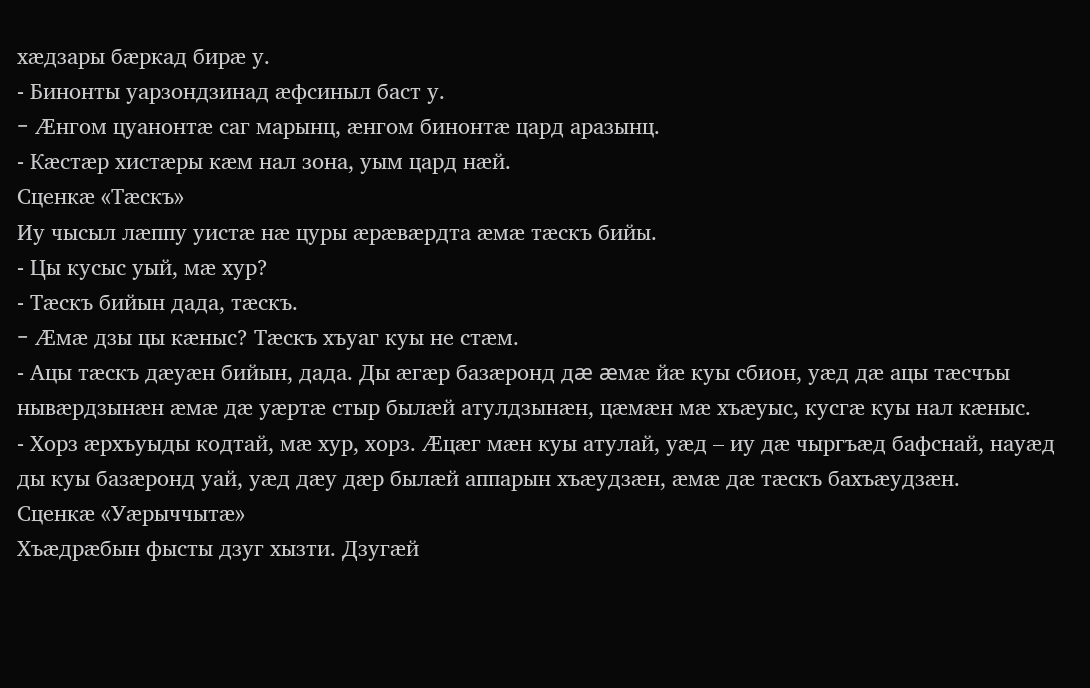хæдзары бæркад бирæ у.
- Бинонты уарзондзинад æфсиныл баст у.
- Æнгом цуанонтæ саг марынц, æнгом бинонтæ цард аразынц.
- Кæстæр хистæры кæм нал зона, уым цард нæй.
Сценкæ «Тæскъ»
Иу чысыл лæппу уистæ нæ цуры æрæвæрдта æмæ тæскъ бийы.
- Цы кусыс уый, мæ хур?
- Тæскъ бийын дада, тæскъ.
- Æмæ дзы цы кæныс? Тæскъ хъуаг куы не стæм.
- Ацы тæскъ дæуæн бийын, дада. Ды æгæр базæронд дæ æмæ йæ куы сбион, уæд дæ ацы тæсчъы нывæрдзынæн æмæ дæ уæртæ стыр былæй атулдзынæн, цæмæн мæ хъæуыс, кусгæ куы нал кæныс.
- Хорз æрхъуыды кодтай, мæ хур, хорз. Æцæг мæн куы атулай, уæд – иу дæ чыргъæд бафснай, науæд ды куы базæронд уай, уæд дæу дæр былæй аппарын хъæудзæн, æмæ дæ тæскъ бахъæудзæн.
Сценкæ «Уæрыччытæ»
Хъæдрæбын фысты дзуг хызти. Дзугæй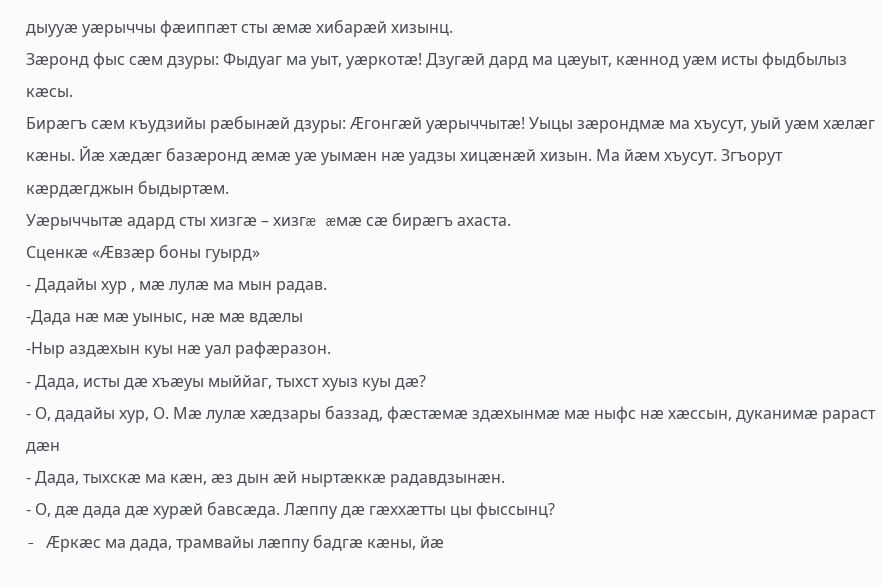дыууæ уæрыччы фæиппæт сты æмæ хибарæй хизынц.
Зæронд фыс сæм дзуры: Фыдуаг ма уыт, уæркотæ! Дзугæй дард ма цæуыт, кæннод уæм исты фыдбылыз кæсы.
Бирæгъ сæм къудзийы рæбынæй дзуры: Æгонгæй уæрыччытæ! Уыцы зæрондмæ ма хъусут, уый уæм хæлæг кæны. Йæ хæдæг базæронд æмæ уæ уымæн нæ уадзы хицæнæй хизын. Ма йæм хъусут. Згъорут кæрдæгджын быдыртæм.
Уæрыччытæ адард сты хизгæ – хизгæ æмæ сæ бирæгъ ахаста.
Сценкæ «Æвзæр боны гуырд»
- Дадайы хур , мæ лулæ ма мын радав.
-Дада нæ мæ уыныс, нæ мæ вдæлы
-Ныр аздæхын куы нæ уал рафæразон.
- Дада, исты дæ хъæуы мыййаг, тыхст хуыз куы дæ?
- О, дадайы хур, О. Мæ лулæ хæдзары баззад, фæстæмæ здæхынмæ мæ ныфс нæ хæссын, дуканимæ рараст дæн
- Дада, тыхскæ ма кæн, æз дын æй ныртæккæ радавдзынæн.
- О, дæ дада дæ хурæй бавсæда. Лæппу дæ гæххæтты цы фыссынц?
- Æркæс ма дада, трамвайы лæппу бадгæ кæны, йæ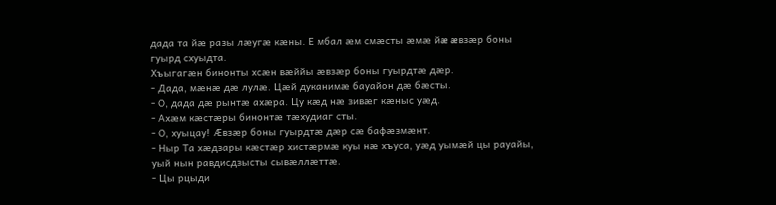дада та йæ разы лæугæ кæны. Е мбал æм смæсты æмæ йæ æвзæр боны гуырд схуыдта.
Хъыгагæн бинонты хсæн вæййы æвзæр боны гуырдтæ дæр.
- Дада, мæнæ дæ лулæ. Цæй дуканимæ бауайон дæ бæсты.
- О, дада дæ рынтæ ахæра. Цу кæд нæ зивæг кæныс уæд.
- Ахæм кæстæры бинонтæ тæхудиаг сты.
- О, хуыцау! Æвзæр боны гуырдтæ дæр сæ бафæзмæнт.
- Ныр Та хæдзары кæстæр хистæрмæ куы нæ хъуса, уæд уымæй цы рауайы, уый нын равдисдзысты сывæллæттæ.
- Цы рцыди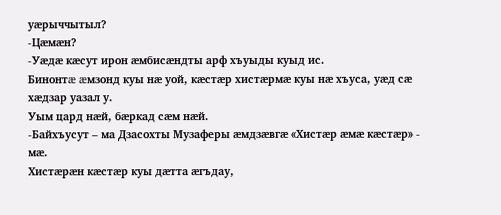уæрыччытыл?
-Цæмæн?
-Уæдæ кæсут ирон æмбисæндты арф хъуыды куыд ис.
Бинонтæ æмзонд куы нæ уой, кæстæр хистæрмæ куы нæ хъуса, уæд сæ хæдзар уазал у.
Уым цард нæй, бæркад сæм нæй.
-Байхъусут – ма Дзасохты Музаферы æмдзæвгæ «Хистæр æмæ кæстæр» - мæ.
Хистæрæн кæстæр куы дæтта æгъдау,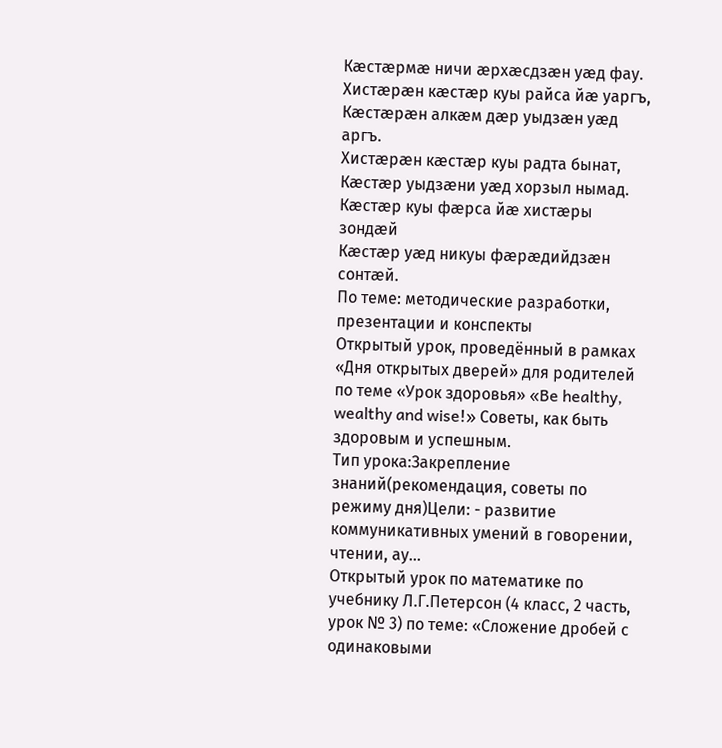Кæстæрмæ ничи æрхæсдзæн уæд фау.
Хистæрæн кæстæр куы райса йæ уаргъ,
Кæстæрæн алкæм дæр уыдзæн уæд аргъ.
Хистæрæн кæстæр куы радта бынат,
Кæстæр уыдзæни уæд хорзыл нымад.
Кæстæр куы фæрса йæ хистæры зондæй
Кæстæр уæд никуы фæрæдийдзæн сонтæй.
По теме: методические разработки, презентации и конспекты
Открытый урок, проведённый в рамках «Дня открытых дверей» для родителей по теме «Урок здоровья» «Be healthy, wealthy and wise!» Советы, как быть здоровым и успешным.
Тип урока:Закрепление знаний(рекомендация, советы по режиму дня)Цели: - развитие коммуникативных умений в говорении, чтении, ау...
Открытый урок по математике по учебнику Л.Г.Петерсон (4 класс, 2 часть, урок № 3) по теме: «Сложение дробей с одинаковыми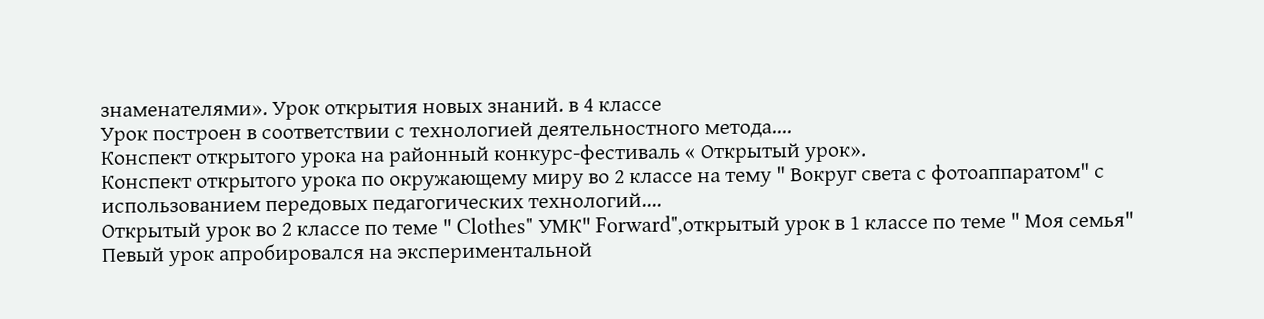знаменателями». Урок открытия новых знаний. в 4 классе
Урок построен в соответствии с технологией деятельностного метода....
Конспект открытого урока на районный конкурс-фестиваль « Открытый урок».
Конспект открытого урока по окружающему миру во 2 классе на тему " Вокруг света с фотоаппаратом" с использованием передовых педагогических технологий....
Открытый урок во 2 классе по теме " Clothes" УМК" Forward",открытый урок в 1 классе по теме " Моя семья"
Певый урок апробировался на экспериментальной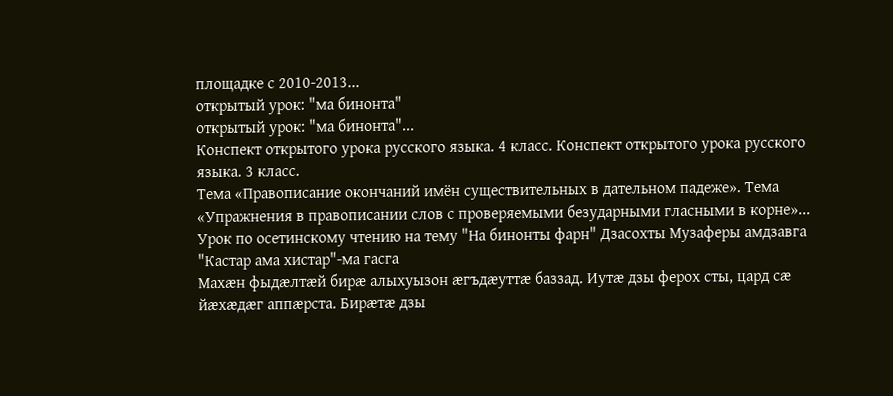площадке с 2010-2013...
открытый урок: "ма бинонта"
открытый урок: "ма бинонта"...
Конспект открытого урока русского языка. 4 класс. Конспект открытого урока русского языка. 3 класс.
Тема «Правописание окончаний имён существительных в дательном падеже». Тема «Упражнения в правописании слов с проверяемыми безударными гласными в корне»...
Урок по осетинскому чтению на тему "На бинонты фарн" Дзасохты Музаферы амдзавга "Кастар ама хистар"-ма гасга
Махӕн фыдӕлтӕй бирӕ алыхуызон ӕгъдӕуттӕ баззад. Иутӕ дзы ферох сты, цард сӕ йӕхӕдӕг аппӕрста. Бирӕтӕ дзы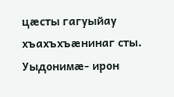цӕсты гагуыйау хъахъхъӕнинаг сты. Уыдонимӕ- ирон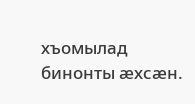хъомылад бинонты ӕхсӕн.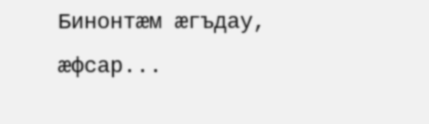Бинонтӕм ӕгъдау, ӕфсар...